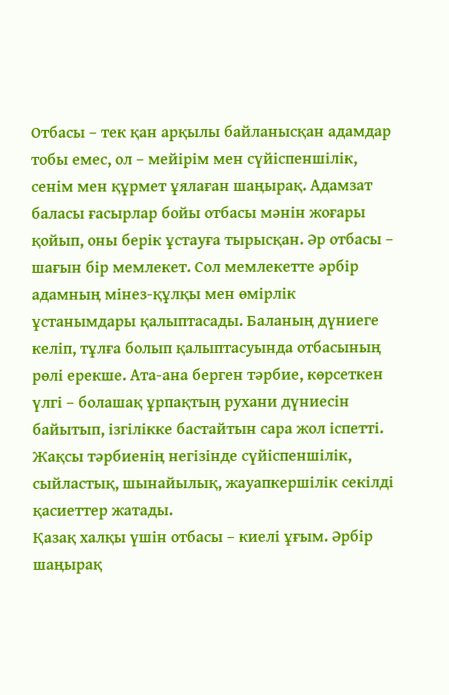Отбасы – тек қан арқылы байланысқан адамдар тобы емес, ол – мейірім мен сүйіспеншілік, сенім мен құрмет ұялаған шаңырақ. Адамзат баласы ғасырлар бойы отбасы мәнін жоғары қойып, оны берік ұстауға тырысқан. Әр отбасы – шағын бір мемлекет. Сол мемлекетте әрбір адамның мінез-құлқы мен өмірлік ұстанымдары қалыптасады. Баланың дүниеге келіп, тұлға болып қалыптасуында отбасының рөлі ерекше. Ата-ана берген тәрбие, көрсеткен үлгі – болашақ ұрпақтың рухани дүниесін байытып, ізгілікке бастайтын сара жол іспетті. Жақсы тәрбиенің негізінде сүйіспеншілік, сыйластық, шынайылық, жауапкершілік секілді қасиеттер жатады.
Қазақ халқы үшін отбасы – киелі ұғым. Әрбір шаңырақ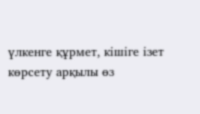үлкенге құрмет, кішіге ізет көрсету арқылы өз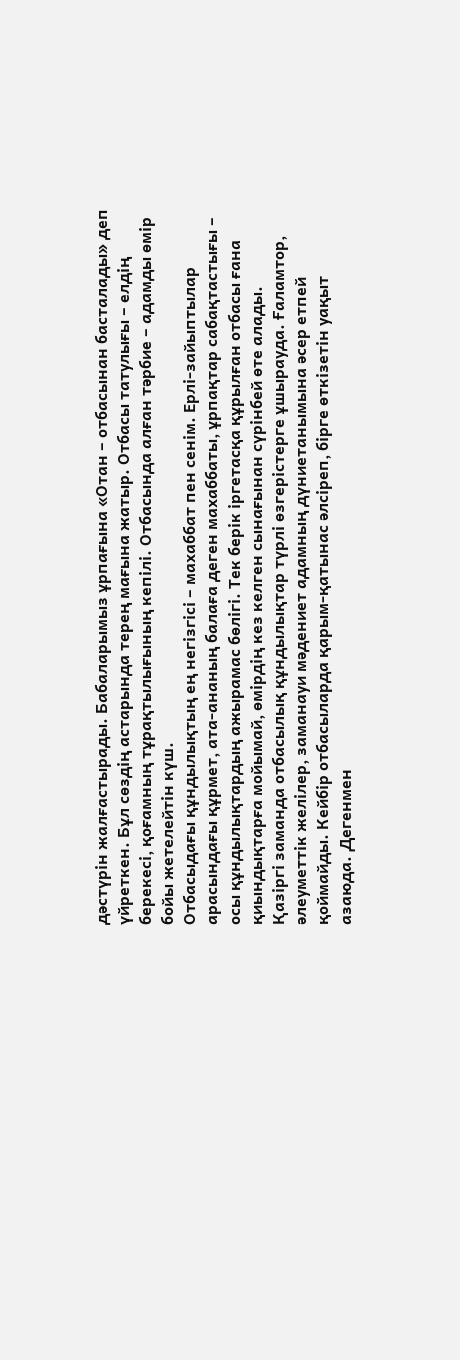дәстүрін жалғастырады. Бабаларымыз ұрпағына «Отан – отбасынан басталады» деп үйреткен. Бұл сөздің астарында терең мағына жатыр. Отбасы татулығы – елдің берекесі, қоғамның тұрақтылығының кепілі. Отбасында алған тәрбие – адамды өмір бойы жетелейтін күш.
Отбасыдағы құндылықтың ең негізгісі – махаббат пен сенім. Ерлі-зайыптылар арасындағы құрмет, ата-ананың балаға деген махаббаты, ұрпақтар сабақтастығы – осы құндылықтардың ажырамас бөлігі. Тек берік іргетасқа құрылған отбасы ғана қиындықтарға мойымай, өмірдің кез келген сынағынан сүрінбей өте алады.
Қазіргі заманда отбасылық құндылықтар түрлі өзгерістерге ұшырауда. Ғаламтор, әлеуметтік желілер, заманауи мәдениет адамның дүниетанымына әсер етпей қоймайды. Кейбір отбасыларда қарым-қатынас әлсіреп, бірге өткізетін уақыт азаюда. Дегенмен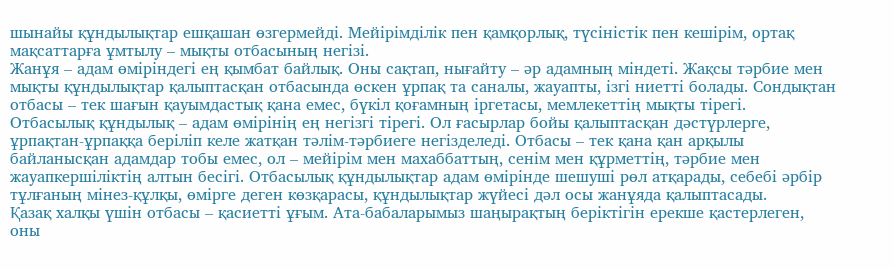шынайы құндылықтар ешқашан өзгермейді. Мейірімділік пен қамқорлық, түсіністік пен кешірім, ортақ мақсаттарға ұмтылу – мықты отбасының негізі.
Жанұя – адам өміріндегі ең қымбат байлық. Оны сақтап, нығайту – әр адамның міндеті. Жақсы тәрбие мен мықты құндылықтар қалыптасқан отбасында өскен ұрпақ та саналы, жауапты, ізгі ниетті болады. Сондықтан отбасы – тек шағын қауымдастық қана емес, бүкіл қоғамның іргетасы, мемлекеттің мықты тірегі.
Отбасылық құндылық – адам өмірінің ең негізгі тірегі. Ол ғасырлар бойы қалыптасқан дәстүрлерге, ұрпақтан-ұрпаққа беріліп келе жатқан тәлім-тәрбиеге негізделеді. Отбасы – тек қана қан арқылы байланысқан адамдар тобы емес, ол – мейірім мен махаббаттың, сенім мен құрметтің, тәрбие мен жауапкершіліктің алтын бесігі. Отбасылық құндылықтар адам өмірінде шешуші рөл атқарады, себебі әрбір тұлғаның мінез-құлқы, өмірге деген көзқарасы, құндылықтар жүйесі дәл осы жанұяда қалыптасады.
Қазақ халқы үшін отбасы – қасиетті ұғым. Ата-бабаларымыз шаңырақтың беріктігін ерекше қастерлеген, оны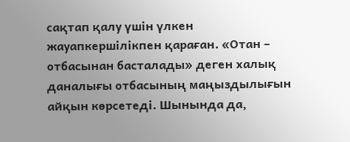сақтап қалу үшін үлкен жауапкершілікпен қараған. «Отан – отбасынан басталады» деген халық даналығы отбасының маңыздылығын айқын көрсетеді. Шынында да,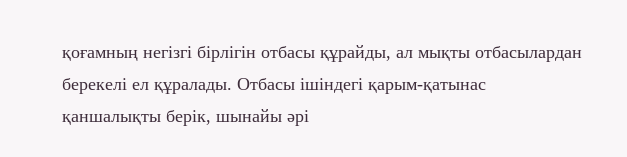қоғамның негізгі бірлігін отбасы құрайды, ал мықты отбасылардан берекелі ел құралады. Отбасы ішіндегі қарым-қатынас қаншалықты берік, шынайы әрі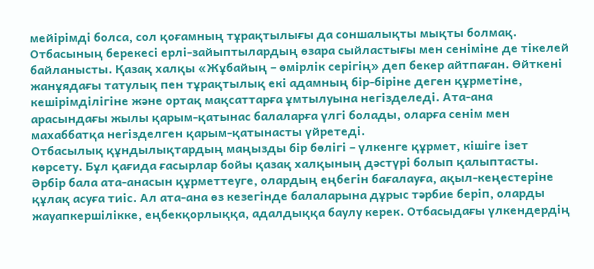мейірімді болса, сол қоғамның тұрақтылығы да соншалықты мықты болмақ.
Отбасының берекесі ерлі-зайыптылардың өзара сыйластығы мен сеніміне де тікелей байланысты. Қазақ халқы «Жұбайың – өмірлік серігің» деп бекер айтпаған. Өйткені жанұядағы татулық пен тұрақтылық екі адамның бір-біріне деген құрметіне, кешірімділігіне және ортақ мақсаттарға ұмтылуына негізделеді. Ата-ана арасындағы жылы қарым-қатынас балаларға үлгі болады, оларға сенім мен махаббатқа негізделген қарым-қатынасты үйретеді.
Отбасылық құндылықтардың маңызды бір бөлігі – үлкенге құрмет, кішіге ізет көрсету. Бұл қағида ғасырлар бойы қазақ халқының дәстүрі болып қалыптасты. Әрбір бала ата-анасын құрметтеуге, олардың еңбегін бағалауға, ақыл-кеңестеріне құлақ асуға тиіс. Ал ата-ана өз кезегінде балаларына дұрыс тәрбие беріп, оларды жауапкершілікке, еңбекқорлыққа, адалдыққа баулу керек. Отбасыдағы үлкендердің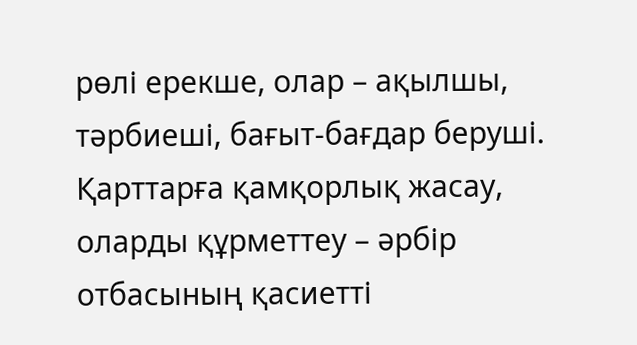рөлі ерекше, олар – ақылшы, тәрбиеші, бағыт-бағдар беруші. Қарттарға қамқорлық жасау, оларды құрметтеу – әрбір отбасының қасиетті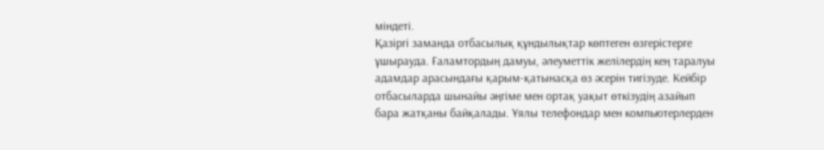міндеті.
Қазіргі заманда отбасылық құндылықтар көптеген өзгерістерге ұшырауда. Ғаламтордың дамуы, әлеуметтік желілердің кең таралуы адамдар арасындағы қарым-қатынасқа өз әсерін тигізуде. Кейбір отбасыларда шынайы әңгіме мен ортақ уақыт өткізудің азайып бара жатқаны байқалады. Ұялы телефондар мен компьютерлерден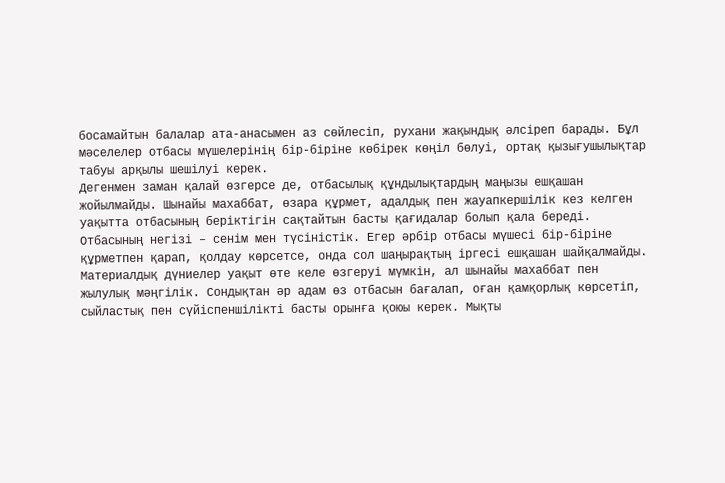босамайтын балалар ата-анасымен аз сөйлесіп, рухани жақындық әлсіреп барады. Бұл мәселелер отбасы мүшелерінің бір-біріне көбірек көңіл бөлуі, ортақ қызығушылықтар табуы арқылы шешілуі керек.
Дегенмен заман қалай өзгерсе де, отбасылық құндылықтардың маңызы ешқашан жойылмайды. Шынайы махаббат, өзара құрмет, адалдық пен жауапкершілік кез келген уақытта отбасының беріктігін сақтайтын басты қағидалар болып қала береді. Отбасының негізі – сенім мен түсіністік. Егер әрбір отбасы мүшесі бір-біріне құрметпен қарап, қолдау көрсетсе, онда сол шаңырақтың іргесі ешқашан шайқалмайды. Материалдық дүниелер уақыт өте келе өзгеруі мүмкін, ал шынайы махаббат пен жылулық мәңгілік. Сондықтан әр адам өз отбасын бағалап, оған қамқорлық көрсетіп, сыйластық пен сүйіспеншілікті басты орынға қоюы керек. Мықты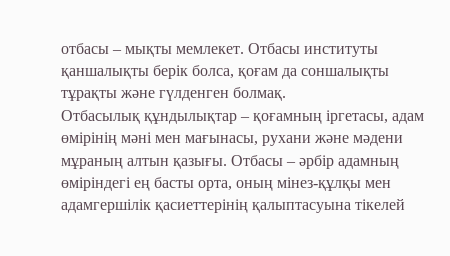отбасы – мықты мемлекет. Отбасы институты қаншалықты берік болса, қоғам да соншалықты тұрақты және гүлденген болмақ.
Отбасылық құндылықтар – қоғамның іргетасы, адам өмірінің мәні мен мағынасы, рухани және мәдени мұраның алтын қазығы. Отбасы – әрбір адамның өміріндегі ең басты орта, оның мінез-құлқы мен адамгершілік қасиеттерінің қалыптасуына тікелей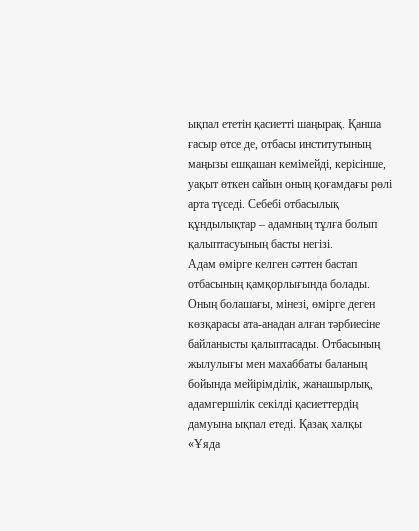ықпал ететін қасиетті шаңырақ. Қанша ғасыр өтсе де, отбасы институтының маңызы ешқашан кемімейді, керісінше, уақыт өткен сайын оның қоғамдағы рөлі арта түседі. Себебі отбасылық құндылықтар – адамның тұлға болып қалыптасуының басты негізі.
Адам өмірге келген сәттен бастап отбасының қамқорлығында болады. Оның болашағы, мінезі, өмірге деген көзқарасы ата-анадан алған тәрбиесіне байланысты қалыптасады. Отбасының жылулығы мен махаббаты баланың бойында мейірімділік, жанашырлық, адамгершілік секілді қасиеттердің дамуына ықпал етеді. Қазақ халқы «Ұяда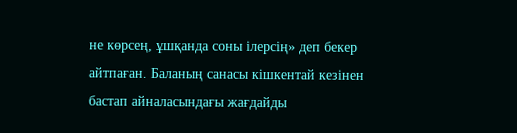не көрсең, ұшқанда соны ілерсің» деп бекер айтпаған. Баланың санасы кішкентай кезінен бастап айналасындағы жағдайды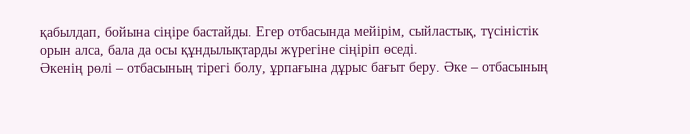қабылдап, бойына сіңіре бастайды. Егер отбасында мейірім, сыйластық, түсіністік орын алса, бала да осы құндылықтарды жүрегіне сіңіріп өседі.
Әкенің рөлі – отбасының тірегі болу, ұрпағына дұрыс бағыт беру. Әке – отбасының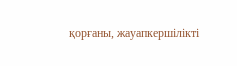қорғаны, жауапкершілікті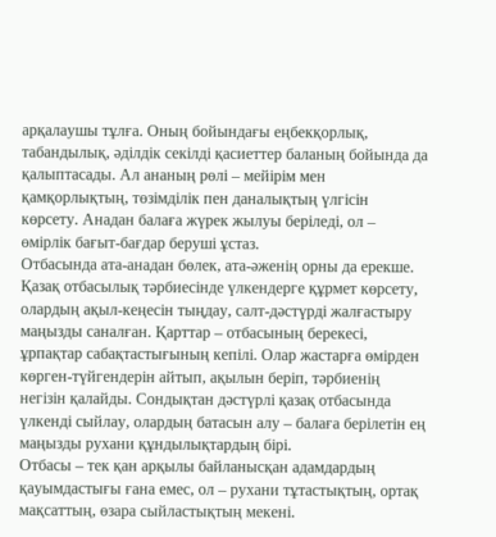арқалаушы тұлға. Оның бойындағы еңбекқорлық, табандылық, әділдік секілді қасиеттер баланың бойында да қалыптасады. Ал ананың рөлі – мейірім мен қамқорлықтың, төзімділік пен даналықтың үлгісін көрсету. Анадан балаға жүрек жылуы беріледі, ол – өмірлік бағыт-бағдар беруші ұстаз.
Отбасында ата-анадан бөлек, ата-әженің орны да ерекше. Қазақ отбасылық тәрбиесінде үлкендерге құрмет көрсету, олардың ақыл-кеңесін тыңдау, салт-дәстүрді жалғастыру маңызды саналған. Қарттар – отбасының берекесі, ұрпақтар сабақтастығының кепілі. Олар жастарға өмірден көрген-түйгендерін айтып, ақылын беріп, тәрбиенің негізін қалайды. Сондықтан дәстүрлі қазақ отбасында үлкенді сыйлау, олардың батасын алу – балаға берілетін ең маңызды рухани құндылықтардың бірі.
Отбасы – тек қан арқылы байланысқан адамдардың қауымдастығы ғана емес, ол – рухани тұтастықтың, ортақ мақсаттың, өзара сыйластықтың мекені.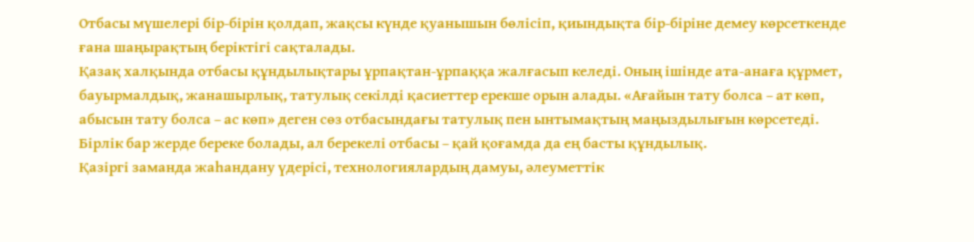Отбасы мүшелері бір-бірін қолдап, жақсы күнде қуанышын бөлісіп, қиындықта бір-біріне демеу көрсеткенде ғана шаңырақтың беріктігі сақталады.
Қазақ халқында отбасы құндылықтары ұрпақтан-ұрпаққа жалғасып келеді. Оның ішінде ата-анаға құрмет, бауырмалдық, жанашырлық, татулық секілді қасиеттер ерекше орын алады. «Ағайын тату болса – ат көп, абысын тату болса – ас көп» деген сөз отбасындағы татулық пен ынтымақтың маңыздылығын көрсетеді. Бірлік бар жерде береке болады, ал берекелі отбасы – қай қоғамда да ең басты құндылық.
Қазіргі заманда жаһандану үдерісі, технологиялардың дамуы, әлеуметтік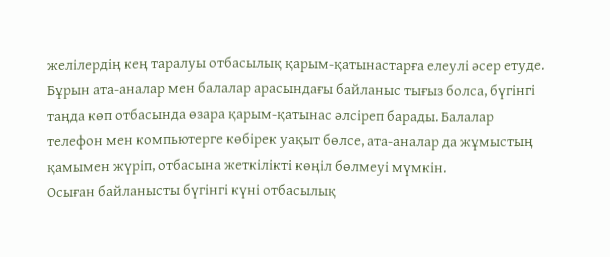желілердің кең таралуы отбасылық қарым-қатынастарға елеулі әсер етуде. Бұрын ата-аналар мен балалар арасындағы байланыс тығыз болса, бүгінгі таңда көп отбасында өзара қарым-қатынас әлсіреп барады. Балалар телефон мен компьютерге көбірек уақыт бөлсе, ата-аналар да жұмыстың қамымен жүріп, отбасына жеткілікті көңіл бөлмеуі мүмкін.
Осыған байланысты бүгінгі күні отбасылық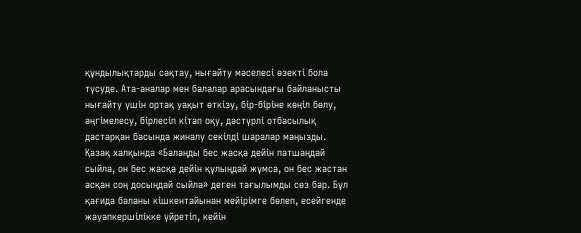құндылықтарды сақтау, нығайту мәселесі өзекті бола түсуде. Ата-аналар мен балалар арасындағы байланысты нығайту үшін ортақ уақыт өткізу, бір-біріне көңіл бөлу, әңгімелесу, бірлесіп кітап оқу, дәстүрлі отбасылық дастарқан басында жиналу секілді шаралар маңызды.
Қазақ халқында «Балаңды бес жасқа дейін патшаңдай сыйла, он бес жасқа дейін құлыңдай жұмса, он бес жастан асқан соң досыңдай сыйла» деген тағылымды сөз бар. Бұл қағида баланы кішкентайынан мейірімге бөлеп, есейгенде жауапкершілікке үйретіп, кейін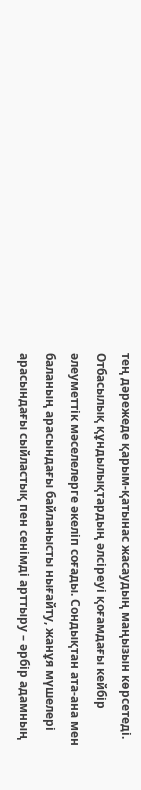тең дәрежеде қарым-қатынас жасаудың маңызын көрсетеді.
Отбасылық құндылықтардың әлсіреуі қоғамдағы кейбір әлеуметтік мәселелерге әкеліп соғады. Сондықтан ата-ана мен баланың арасындағы байланысты нығайту, жанұя мүшелері арасындағы сыйластық пен сенімді арттыру – әрбір адамның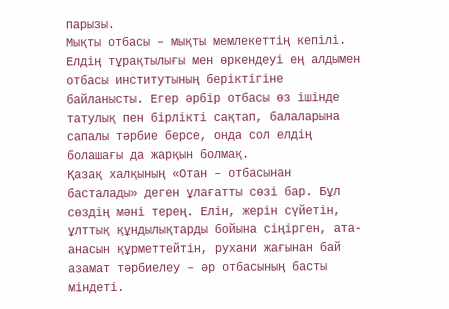парызы.
Мықты отбасы – мықты мемлекеттің кепілі. Елдің тұрақтылығы мен өркендеуі ең алдымен отбасы институтының беріктігіне байланысты. Егер әрбір отбасы өз ішінде татулық пен бірлікті сақтап, балаларына сапалы тәрбие берсе, онда сол елдің болашағы да жарқын болмақ.
Қазақ халқының «Отан – отбасынан басталады» деген ұлағатты сөзі бар. Бұл сөздің мәні терең. Елін, жерін сүйетін, ұлттық құндылықтарды бойына сіңірген, ата-анасын құрметтейтін, рухани жағынан бай азамат тәрбиелеу – әр отбасының басты міндеті.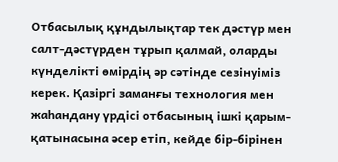Отбасылық құндылықтар тек дәстүр мен салт-дәстүрден тұрып қалмай, оларды күнделікті өмірдің әр сәтінде сезінуіміз керек. Қазіргі заманғы технология мен жаһандану үрдісі отбасының ішкі қарым-қатынасына әсер етіп, кейде бір-бірінен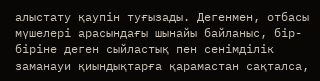алыстату қаупін туғызады. Дегенмен, отбасы мүшелері арасындағы шынайы байланыс, бір-біріне деген сыйластық пен сенімділік заманауи қиындықтарға қарамастан сақталса,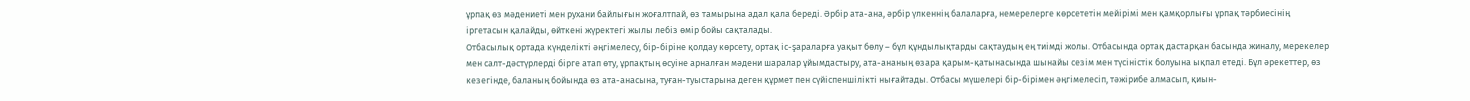ұрпақ өз мәдениеті мен рухани байлығын жоғалтпай, өз тамырына адал қала береді. Әрбір ата-ана, әрбір үлкеннің балаларға, немерелерге көрсететін мейірімі мен қамқорлығы ұрпақ тәрбиесінің іргетасын қалайды, өйткені жүректегі жылы лебіз өмір бойы сақталады.
Отбасылық ортада күнделікті әңгімелесу, бір-біріне қолдау көрсету, ортақ іс-şараларға уақыт бөлу – бұл құндылықтарды сақтаудың ең тиімді жолы. Отбасында ортақ дастарқан басында жиналу, мерекелер мен салт-дәстүрлерді бірге атап өту, ұрпақтың өсуіне арналған мәдени шаралар ұйымдастыру, ата-ананың өзара қарым-қатынасында шынайы сезім мен түсіністік болуына ықпал етеді. Бұл әрекеттер, өз кезегінде, баланың бойында өз ата-анасына, туған-туыстарына деген құрмет пен сүйіспеншілікті нығайтады. Отбасы мүшелері бір-бірімен әңгімелесіп, тәжірибе алмасып, қиын-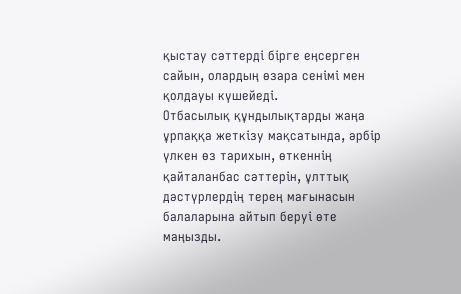қыстау сәттерді бірге еңсерген сайын, олардың өзара сенімі мен қолдауы күшейеді.
Отбасылық құндылықтарды жаңа ұрпаққа жеткізу мақсатында, әрбір үлкен өз тарихын, өткеннің қайталанбас сәттерін, ұлттық дәстүрлердің терең мағынасын балаларына айтып беруі өте маңызды.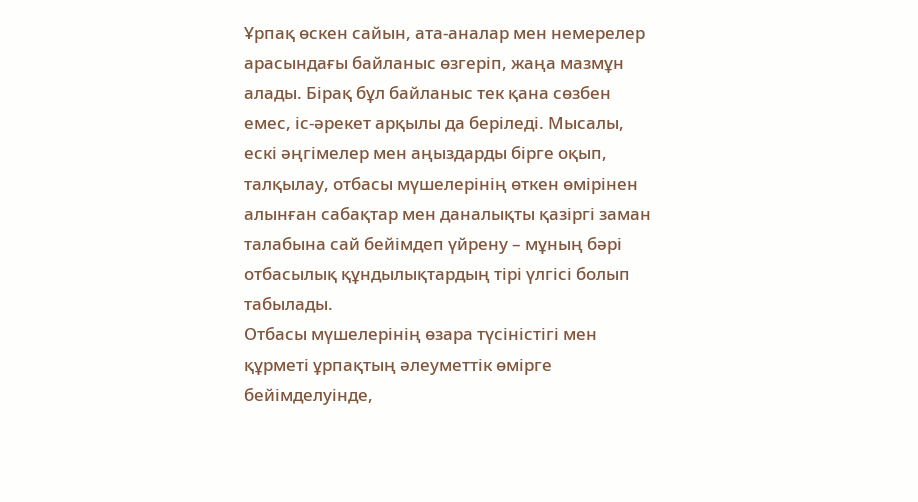Ұрпақ өскен сайын, ата-аналар мен немерелер арасындағы байланыс өзгеріп, жаңа мазмұн алады. Бірақ бұл байланыс тек қана сөзбен емес, іс-әрекет арқылы да беріледі. Мысалы, ескі әңгімелер мен аңыздарды бірге оқып, талқылау, отбасы мүшелерінің өткен өмірінен алынған сабақтар мен даналықты қазіргі заман талабына сай бейімдеп үйрену – мұның бәрі отбасылық құндылықтардың тірі үлгісі болып табылады.
Отбасы мүшелерінің өзара түсіністігі мен құрметі ұрпақтың әлеуметтік өмірге бейімделуінде,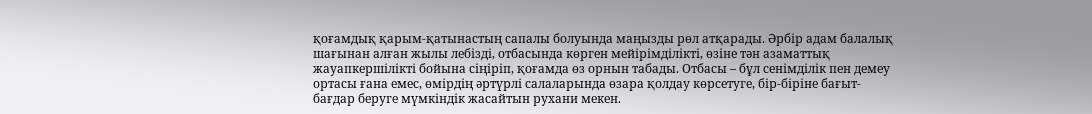қоғамдық қарым-қатынастың сапалы болуында маңызды рөл атқарады. Әрбір адам балалық шағынан алған жылы лебізді, отбасында көрген мейірімділікті, өзіне тән азаматтық жауапкершілікті бойына сіңіріп, қоғамда өз орнын табады. Отбасы – бұл сенімділік пен демеу ортасы ғана емес, өмірдің әртүрлі салаларында өзара қолдау көрсетуге, бір-біріне бағыт-бағдар беруге мүмкіндік жасайтын рухани мекен.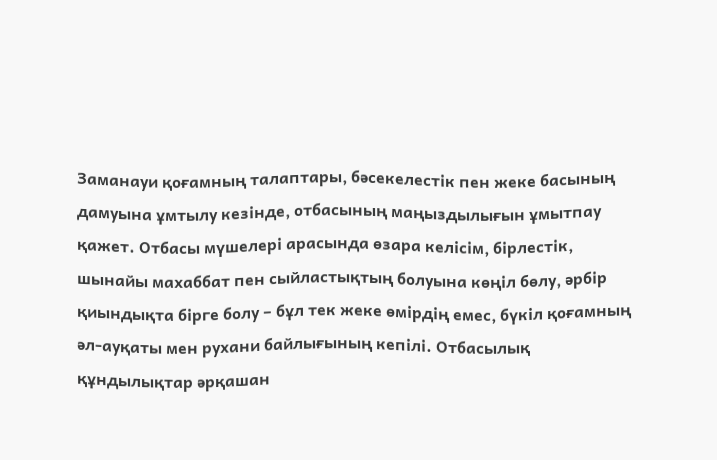Заманауи қоғамның талаптары, бәсекелестік пен жеке басының дамуына ұмтылу кезінде, отбасының маңыздылығын ұмытпау қажет. Отбасы мүшелері арасында өзара келісім, бірлестік, шынайы махаббат пен сыйластықтың болуына көңіл бөлу, әрбір қиындықта бірге болу – бұл тек жеке өмірдің емес, бүкіл қоғамның әл-ауқаты мен рухани байлығының кепілі. Отбасылық құндылықтар әрқашан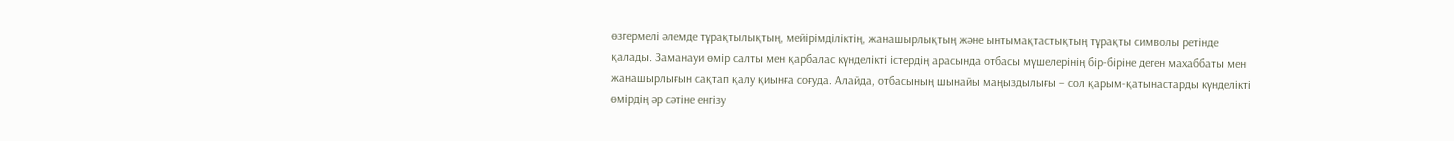өзгермелі әлемде тұрақтылықтың, мейірімділіктің, жанашырлықтың және ынтымақтастықтың тұрақты символы ретінде қалады. Заманауи өмір салты мен қарбалас күнделікті істердің арасында отбасы мүшелерінің бір-біріне деген махаббаты мен жанашырлығын сақтап қалу қиынға соғуда. Алайда, отбасының шынайы маңыздылығы – сол қарым-қатынастарды күнделікті өмірдің әр сәтіне енгізу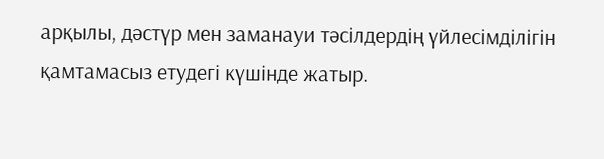арқылы, дәстүр мен заманауи тәсілдердің үйлесімділігін қамтамасыз етудегі күшінде жатыр.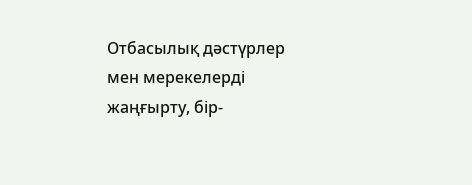Отбасылық дәстүрлер мен мерекелерді жаңғырту, бір-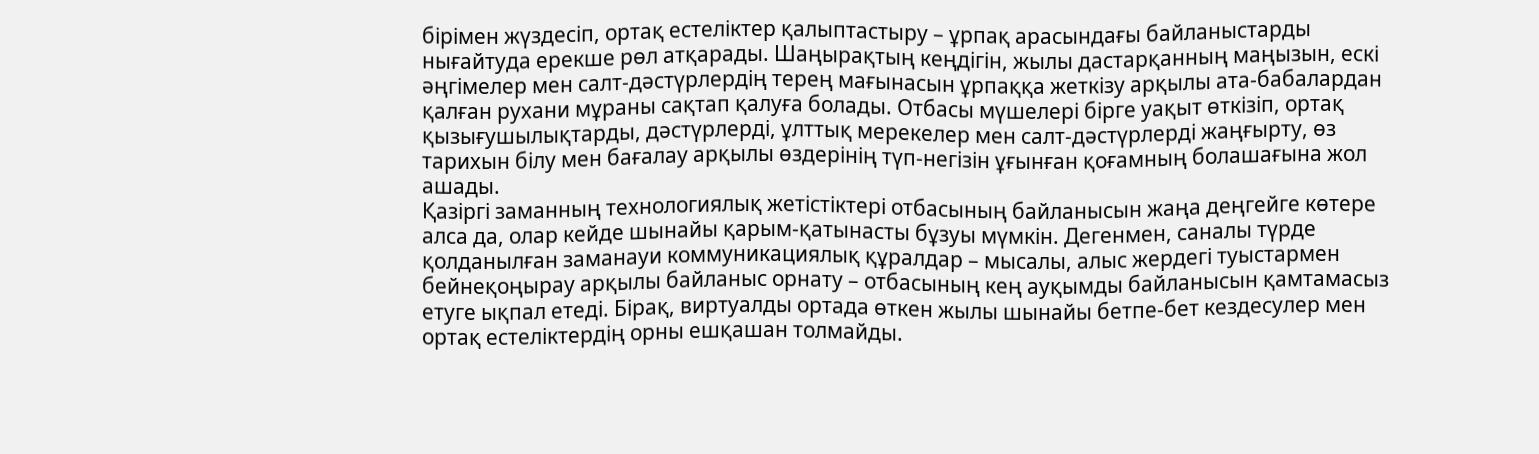бірімен жүздесіп, ортақ естеліктер қалыптастыру – ұрпақ арасындағы байланыстарды нығайтуда ерекше рөл атқарады. Шаңырақтың кеңдігін, жылы дастарқанның маңызын, ескі әңгімелер мен салт-дәстүрлердің терең мағынасын ұрпаққа жеткізу арқылы ата-бабалардан қалған рухани мұраны сақтап қалуға болады. Отбасы мүшелері бірге уақыт өткізіп, ортақ қызығушылықтарды, дәстүрлерді, ұлттық мерекелер мен салт-дәстүрлерді жаңғырту, өз тарихын білу мен бағалау арқылы өздерінің түп-негізін ұғынған қоғамның болашағына жол ашады.
Қазіргі заманның технологиялық жетістіктері отбасының байланысын жаңа деңгейге көтере алса да, олар кейде шынайы қарым-қатынасты бұзуы мүмкін. Дегенмен, саналы түрде қолданылған заманауи коммуникациялық құралдар – мысалы, алыс жердегі туыстармен бейнеқоңырау арқылы байланыс орнату – отбасының кең ауқымды байланысын қамтамасыз етуге ықпал етеді. Бірақ, виртуалды ортада өткен жылы шынайы бетпе-бет кездесулер мен ортақ естеліктердің орны ешқашан толмайды.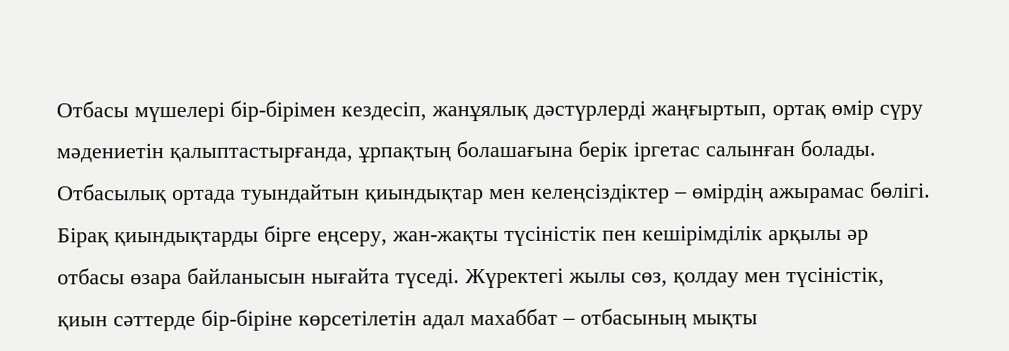Отбасы мүшелері бір-бірімен кездесіп, жанұялық дәстүрлерді жаңғыртып, ортақ өмір сүру мәдениетін қалыптастырғанда, ұрпақтың болашағына берік іргетас салынған болады.
Отбасылық ортада туындайтын қиындықтар мен келеңсіздіктер – өмірдің ажырамас бөлігі. Бірақ қиындықтарды бірге еңсеру, жан-жақты түсіністік пен кешірімділік арқылы әр отбасы өзара байланысын нығайта түседі. Жүректегі жылы сөз, қолдау мен түсіністік, қиын сәттерде бір-біріне көрсетілетін адал махаббат – отбасының мықты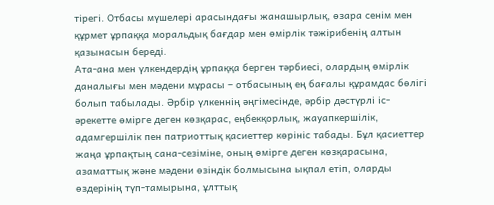тірегі. Отбасы мүшелері арасындағы жанашырлық, өзара сенім мен құрмет ұрпаққа моральдық бағдар мен өмірлік тәжірибенің алтын қазынасын береді.
Ата-ана мен үлкендердің ұрпаққа берген тәрбиесі, олардың өмірлік даналығы мен мәдени мұрасы – отбасының ең бағалы құрамдас бөлігі болып табылады. Әрбір үлкеннің әңгімесінде, әрбір дәстүрлі іс-әрекетте өмірге деген көзқарас, еңбекқорлық, жауапкершілік, адамгершілік пен патриоттық қасиеттер көрініс табады. Бұл қасиеттер жаңа ұрпақтың сана-сезіміне, оның өмірге деген көзқарасына, азаматтық және мәдени өзіндік болмысына ықпал етіп, оларды өздерінің түп-тамырына, ұлттық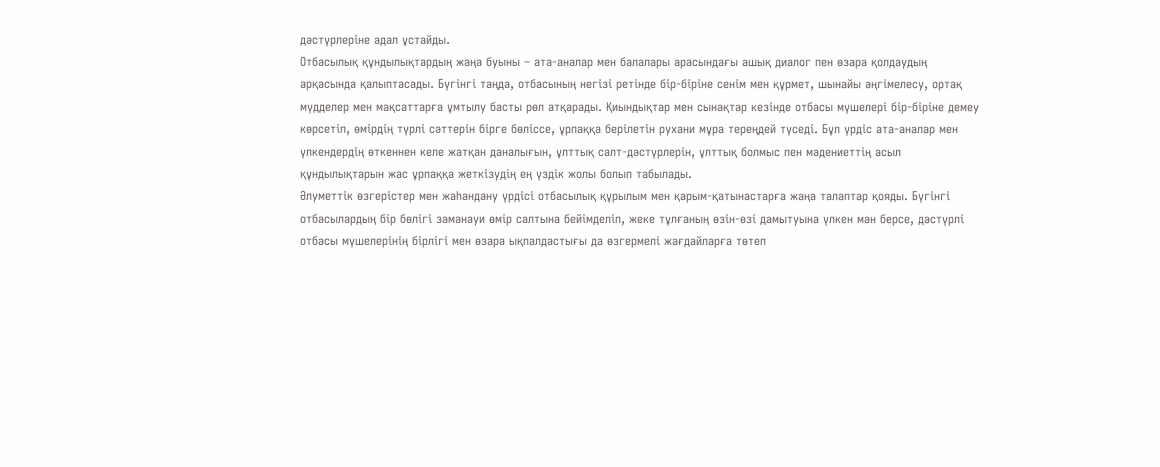дәстүрлеріне адал ұстайды.
Отбасылық құндылықтардың жаңа буыны – ата-аналар мен балалары арасындағы ашық диалог пен өзара қолдаудың арқасында қалыптасады. Бүгінгі таңда, отбасының негізі ретінде бір-біріне сенім мен құрмет, шынайы әңгімелесу, ортақ мүдделер мен мақсаттарға ұмтылу басты рөл атқарады. Қиындықтар мен сынақтар кезінде отбасы мүшелері бір-біріне демеу көрсетіп, өмірдің түрлі сәттерін бірге бөліссе, ұрпаққа берілетін рухани мұра тереңдей түседі. Бұл үрдіс ата-аналар мен үлкендердің өткеннен келе жатқан даналығын, ұлттық салт-дәстүрлерін, ұлттық болмыс пен мәдениеттің асыл құндылықтарын жас ұрпаққа жеткізудің ең үздік жолы болып табылады.
Әлуметтік өзгерістер мен жаһандану үрдісі отбасылық құрылым мен қарым-қатынастарға жаңа талаптар қояды. Бүгінгі отбасылардың бір бөлігі заманауи өмір салтына бейімделіп, жеке тұлғаның өзін-өзі дамытуына үлкен мән берсе, дәстүрлі отбасы мүшелерінің бірлігі мен өзара ықпалдастығы да өзгермелі жағдайларға төтеп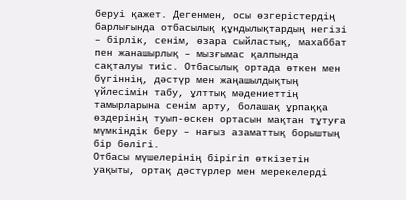беруі қажет. Дегенмен, осы өзгерістердің барлығында отбасылық құндылықтардың негізі – бірлік, сенім, өзара сыйластық, махаббат пен жанашырлық – мызғымас қалпында сақталуы тиіс. Отбасылық ортада өткен мен бүгіннің, дәстүр мен жаңашылдықтың үйлесімін табу, ұлттық мәдениеттің тамырларына сенім арту, болашақ ұрпаққа өздерінің туып-өскен ортасын мақтан тұтуға мүмкіндік беру – нағыз азаматтық борыштың бір бөлігі.
Отбасы мүшелерінің бірігіп өткізетін уақыты, ортақ дәстүрлер мен мерекелерді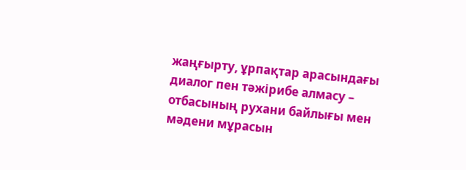жаңғырту, ұрпақтар арасындағы диалог пен тәжірибе алмасу – отбасының рухани байлығы мен мәдени мұрасын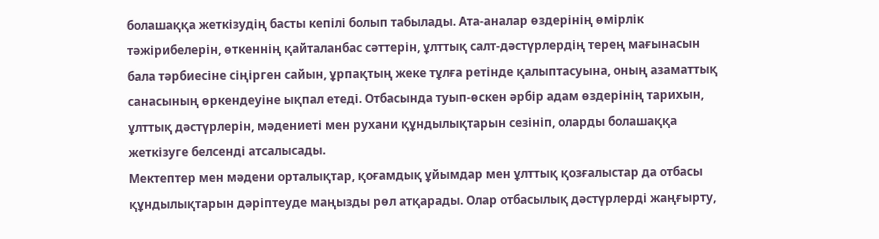болашаққа жеткізудің басты кепілі болып табылады. Ата-аналар өздерінің өмірлік тәжірибелерін, өткеннің қайталанбас сәттерін, ұлттық салт-дәстүрлердің терең мағынасын бала тәрбиесіне сіңірген сайын, ұрпақтың жеке тұлға ретінде қалыптасуына, оның азаматтық санасының өркендеуіне ықпал етеді. Отбасында туып-өскен әрбір адам өздерінің тарихын, ұлттық дәстүрлерін, мәдениеті мен рухани құндылықтарын сезініп, оларды болашаққа жеткізуге белсенді атсалысады.
Мектептер мен мәдени орталықтар, қоғамдық ұйымдар мен ұлттық қозғалыстар да отбасы құндылықтарын дәріптеуде маңызды рөл атқарады. Олар отбасылық дәстүрлерді жаңғырту,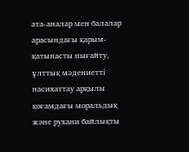ата-аналар мен балалар арасындағы қарым-қатынасты нығайту, ұлттық мәдениетті насихаттау арқылы қоғамдағы моральдық және рухани байлықты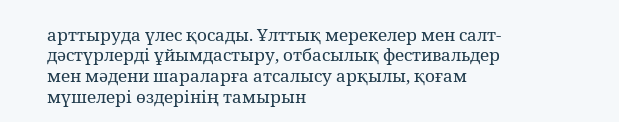арттыруда үлес қосады. Ұлттық мерекелер мен салт-дәстүрлерді ұйымдастыру, отбасылық фестивальдер мен мәдени шараларға атсалысу арқылы, қоғам мүшелері өздерінің тамырын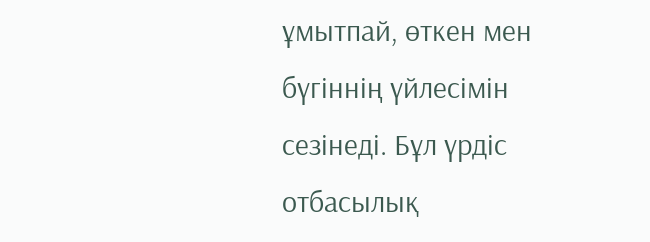ұмытпай, өткен мен бүгіннің үйлесімін сезінеді. Бұл үрдіс отбасылық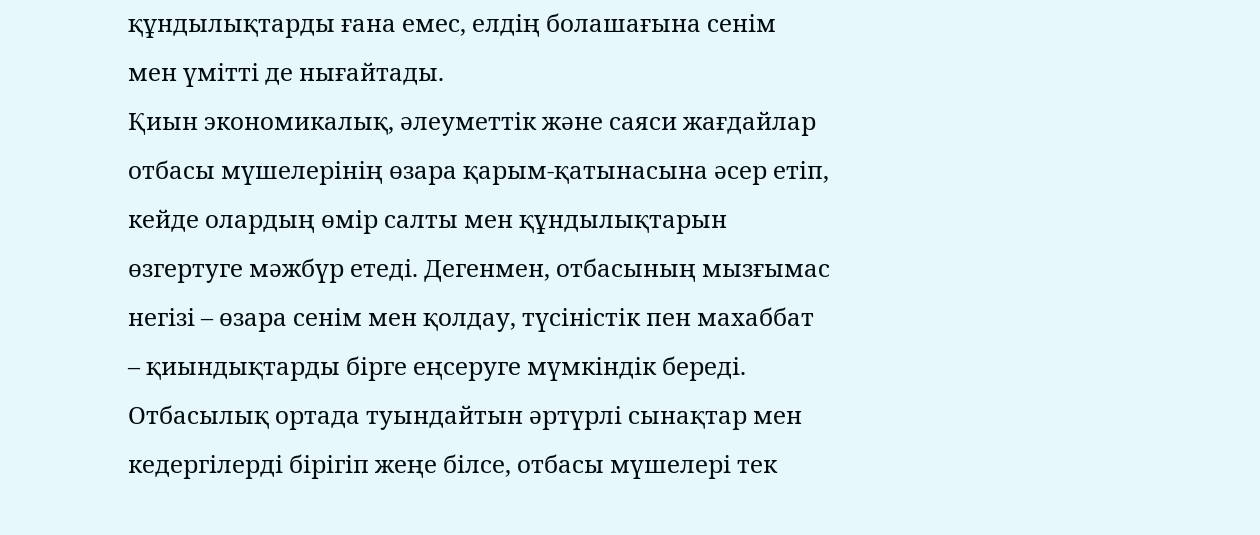құндылықтарды ғана емес, елдің болашағына сенім мен үмітті де нығайтады.
Қиын экономикалық, әлеуметтік және саяси жағдайлар отбасы мүшелерінің өзара қарым-қатынасына әсер етіп, кейде олардың өмір салты мен құндылықтарын өзгертуге мәжбүр етеді. Дегенмен, отбасының мызғымас негізі – өзара сенім мен қолдау, түсіністік пен махаббат – қиындықтарды бірге еңсеруге мүмкіндік береді. Отбасылық ортада туындайтын әртүрлі сынақтар мен кедергілерді бірігіп жеңе білсе, отбасы мүшелері тек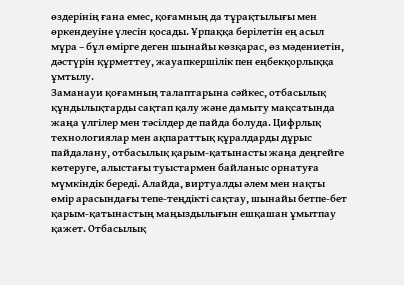өздерінің ғана емес, қоғамның да тұрақтылығы мен өркендеуіне үлесін қосады. Ұрпаққа берілетін ең асыл мұра – бұл өмірге деген шынайы көзқарас, өз мәдениетін, дәстүрін құрметтеу, жауапкершілік пен еңбекқорлыққа ұмтылу.
Заманауи қоғамның талаптарына сәйкес, отбасылық құндылықтарды сақтап қалу және дамыту мақсатында жаңа үлгілер мен тәсілдер де пайда болуда. Цифрлық технологиялар мен ақпараттық құралдарды дұрыс пайдалану, отбасылық қарым-қатынасты жаңа деңгейге көтеруге, алыстағы туыстармен байланыс орнатуға мүмкіндік береді. Алайда, виртуалды әлем мен нақты өмір арасындағы тепе-теңдікті сақтау, шынайы бетпе-бет қарым-қатынастың маңыздылығын ешқашан ұмытпау қажет. Отбасылық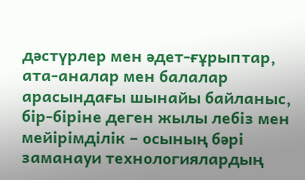дәстүрлер мен әдет-ғұрыптар, ата-аналар мен балалар арасындағы шынайы байланыс, бір-біріне деген жылы лебіз мен мейірімділік – осының бәрі заманауи технологиялардың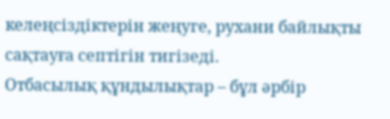келеңсіздіктерін жеңуге, рухани байлықты сақтауға септігін тигізеді.
Отбасылық құндылықтар – бұл әрбір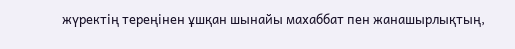жүректің тереңінен ұшқан шынайы махаббат пен жанашырлықтың,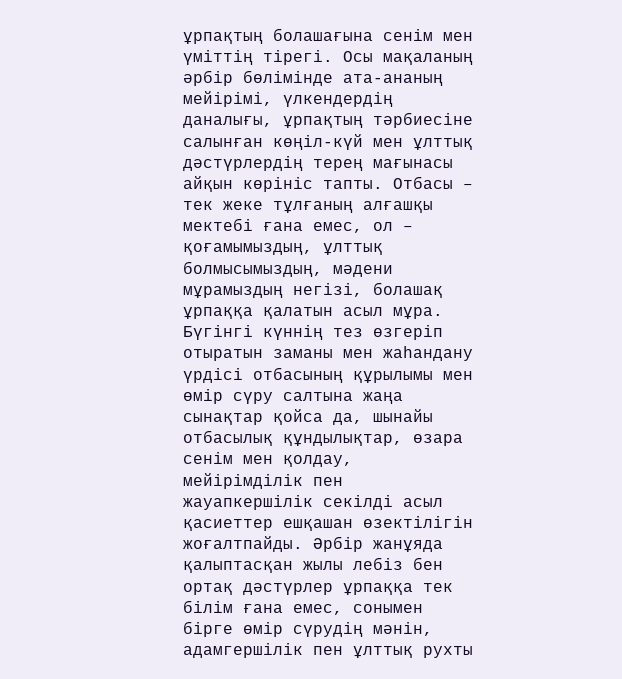ұрпақтың болашағына сенім мен үміттің тірегі. Осы мақаланың әрбір бөлімінде ата-ананың мейірімі, үлкендердің даналығы, ұрпақтың тәрбиесіне салынған көңіл-күй мен ұлттық дәстүрлердің терең мағынасы айқын көрініс тапты. Отбасы – тек жеке тұлғаның алғашқы мектебі ғана емес, ол – қоғамымыздың, ұлттық болмысымыздың, мәдени мұрамыздың негізі, болашақ ұрпаққа қалатын асыл мұра.
Бүгінгі күннің тез өзгеріп отыратын заманы мен жаһандану үрдісі отбасының құрылымы мен өмір сүру салтына жаңа сынақтар қойса да, шынайы отбасылық құндылықтар, өзара сенім мен қолдау, мейірімділік пен жауапкершілік секілді асыл қасиеттер ешқашан өзектілігін жоғалтпайды. Әрбір жанұяда қалыптасқан жылы лебіз бен ортақ дәстүрлер ұрпаққа тек білім ғана емес, сонымен бірге өмір сүрудің мәнін, адамгершілік пен ұлттық рухты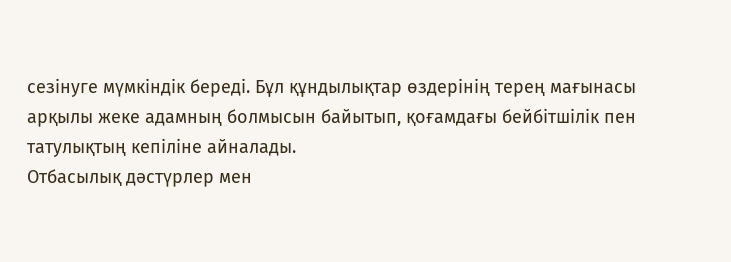сезінуге мүмкіндік береді. Бұл құндылықтар өздерінің терең мағынасы арқылы жеке адамның болмысын байытып, қоғамдағы бейбітшілік пен татулықтың кепіліне айналады.
Отбасылық дәстүрлер мен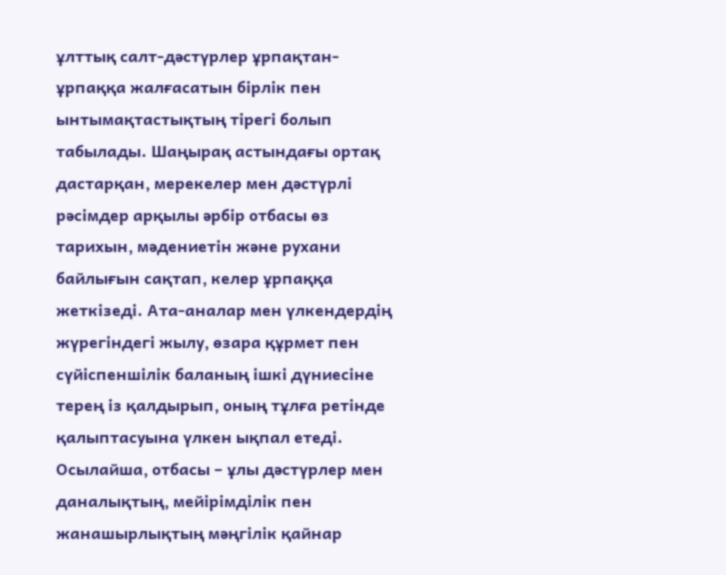ұлттық салт-дәстүрлер ұрпақтан-ұрпаққа жалғасатын бірлік пен ынтымақтастықтың тірегі болып табылады. Шаңырақ астындағы ортақ дастарқан, мерекелер мен дәстүрлі рәсімдер арқылы әрбір отбасы өз тарихын, мәдениетін және рухани байлығын сақтап, келер ұрпаққа жеткізеді. Ата-аналар мен үлкендердің жүрегіндегі жылу, өзара құрмет пен сүйіспеншілік баланың ішкі дүниесіне терең із қалдырып, оның тұлға ретінде қалыптасуына үлкен ықпал етеді. Осылайша, отбасы – ұлы дәстүрлер мен даналықтың, мейірімділік пен жанашырлықтың мәңгілік қайнар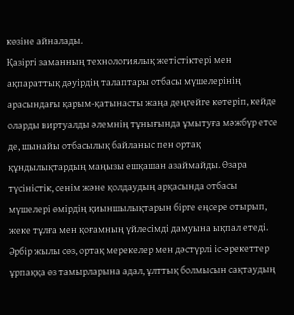көзіне айналады.
Қазіргі заманның технологиялық жетістіктері мен ақпараттық дәуірдің талаптары отбасы мүшелерінің арасындағы қарым-қатынасты жаңа деңгейге көтеріп, кейде оларды виртуалды әлемнің тұнығында ұмытуға мәжбүр етсе де, шынайы отбасылық байланыс пен ортақ құндылықтардың маңызы ешқашан азаймайды. Өзара түсіністік, сенім және қолдаудың арқасында отбасы мүшелері өмірдің қиыншылықтарын бірге еңсере отырып, жеке тұлға мен қоғамның үйлесімді дамуына ықпал етеді. Әрбір жылы сөз, ортақ мерекелер мен дәстүрлі іс-әрекеттер ұрпаққа өз тамырларына адал, ұлттық болмысын сақтаудың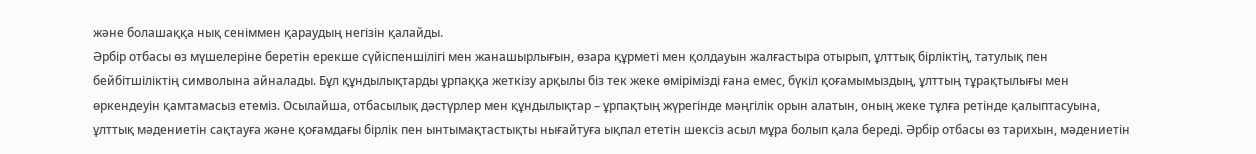және болашаққа нық сеніммен қараудың негізін қалайды.
Әрбір отбасы өз мүшелеріне беретін ерекше сүйіспеншілігі мен жанашырлығын, өзара құрметі мен қолдауын жалғастыра отырып, ұлттық бірліктің, татулық пен бейбітшіліктің символына айналады. Бұл құндылықтарды ұрпаққа жеткізу арқылы біз тек жеке өмірімізді ғана емес, бүкіл қоғамымыздың, ұлттың тұрақтылығы мен өркендеуін қамтамасыз етеміз. Осылайша, отбасылық дәстүрлер мен құндылықтар – ұрпақтың жүрегінде мәңгілік орын алатын, оның жеке тұлға ретінде қалыптасуына, ұлттық мәдениетін сақтауға және қоғамдағы бірлік пен ынтымақтастықты нығайтуға ықпал ететін шексіз асыл мұра болып қала береді. Әрбір отбасы өз тарихын, мәдениетін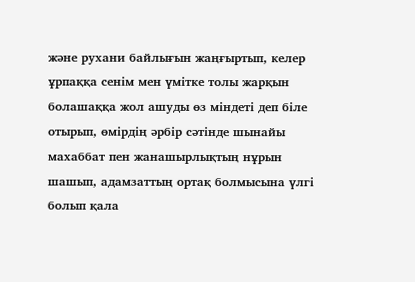және рухани байлығын жаңғыртып, келер ұрпаққа сенім мен үмітке толы жарқын болашаққа жол ашуды өз міндеті деп біле отырып, өмірдің әрбір сәтінде шынайы махаббат пен жанашырлықтың нұрын шашып, адамзаттың ортақ болмысына үлгі болып қала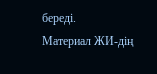береді.
Материал ЖИ-дің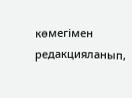көмегімен редакцияланып,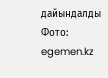дайындалды
Фото: egemen.kz